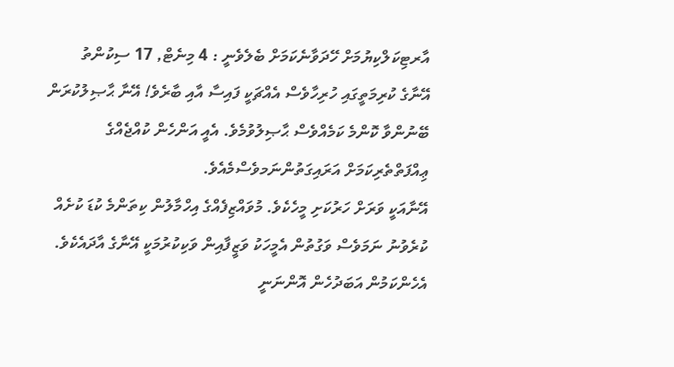އާރޓިކަލްކިޔުމަށް ހޭދަވާނެކަމަށް ބެލެވެނީ : 4 މިނެޓް, 17 ސިކުންތު
އޭނާގެ ކުރިމަތީގައި ހުރިހާވެސް އެއްޗަކީ ފައިސާ އާއި ބާރެވެ! އޭނާ ޙާޞިލުކުރަން ބޭނުންވާ ކޮންމެ ކަމެއްވެސް ޙާޞިލުވުމެވެ. އެއީ އަންހެން ކުއްޖެއްގެ ޢިއްފަތްތެރިކަމަށް އަރައިގަތުންނަމވެސްމެއެވެ.
އޭނާއަކީ ވަރަށް ހަރުކަށި މީހެކެވެ. މުވައްޒިފެއްގެ އިހްމާލުން ކިތަންމެ ކުޑަ ކުށެއް ކުރެވުނު ނަމަވެސް ވަގުތުން އެމީހަކު ވަޒީފާއިން ވަކިކުރުމަކީ އޭނާގެ އާދައެކެވެ. އެހެންކަމުން އަބަދުހެން އޮންނަނީ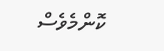ކޮންމެވެސް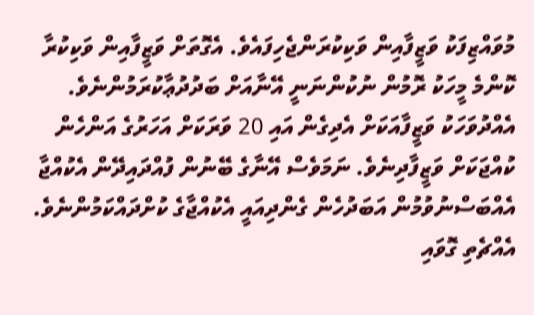މުވައްޒިފަކު ވަޒީފާއިން ވަކިކުރަންޖެހިފައެވެ. އެގޮތަށް ވަޒީފާއިން ވަކިކުރާ ކޮންމެ މީހަކު ރޮމުން ނުކުންނަނީ އޭނާއަށް ބަދުދުޢާކުރަމުންނެވެ.
އެއްދުވަހަކު ވަޒީފާއަކަށް އެދިގެން އައި 20 ވަރަކަށް އަހަރުގެ އަންހެން ކުއްޖަކަށް ވަޒީފާދިނެވެ. ނަމަވެސް އޭނާގެ ބޭނުން ފުއްދައިދޭން އެކުއްޖާ އެއްބަސްނުވުމުން އަބަދުހެން ގެންދިއައީ އެކުއްޖާގެ ކުށްދައްކަމުންނެވެ. އެއްޗެތި ގޮވައި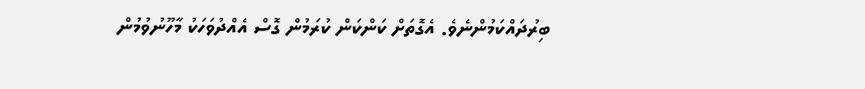ބިރުދައްކަމުންނެވެ. އެގޮތަށް ކަންކަން ކުރަމުން ގޮސް އެއްދުވަހަކު މާހޫނުވުމުން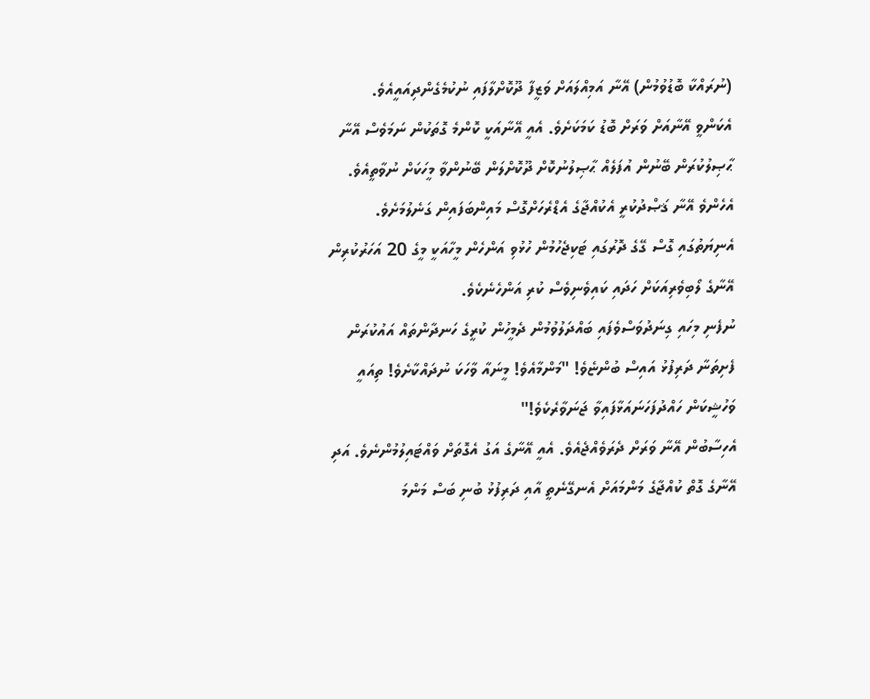(ނުރައްކާ ބޮޑުވުމުން) އޭނާ އަމިއްލައަށް ވަޒީފާ ދޫކޮށްލާފައި ނުކުމެގެންދިއައީއެވެ.
އެކަންވީ އޭނާއަށް ވަރަށް ބޮޑު ކަމަކަށެވެ. އެއީ އޭނާއަކީ ކޮންމެ ގޮތަކުން ނަމަވެސް އޭނާ ޙާޞިލުކުރަން ބޭނުން އުފަލެއް ޙާޞިލުނުކޮށް ދޫކޮށްލަން ބޭނުންވާ މީހަކަށް ނުވާތީއެވެ. އެހެންވެ އޭނާ ޤަޞްދުކުރީ އެކުއްޖާގެ އެޑްރެހަށްގޮސް މައިންބަފައިން ގަނެލުމަށެވެ. އެނިޔަތުގައި ގޮސް ގޭގެ ދޮރުގައި ޓަކިޖެހުމުން ހުޅުވި އަންހެން މީހާއަކީ މީގެ 20 އަހަރުކުރިން އޭނާގެ ލޯބިވެރިއަކަށް ހަދައި ކައިވެނިވެސް ކުރި އަންހެނެކެވެ.
ނުފެނި މިހައި ގިނަދުވަސްވެފައި ބައްދަލުވުމުން ދެމީހުން ކުރީގެ ހަނދާންތައް އައުކުރަން ފެށިތަނާ ދަރިފުޅު އައިސް ބުންޏެވެ! "މަންމާއެވެ! މީނައާ ވާހަކަ ނުދައްކާށެވެ! ތިއައީ ވަހުޝީކަން ހައްދުފަހަނައަޅާފައިވާ ޖަނަވާރެކެވެ!"
އެހިސާބުން އޭނާ ވަރަށް ދެރަވެއްޖެއެވެ. އެއީ އޭނާގެ އަގު އެގޮތަށް ވައްޓައިލުމުންނެވެ. އަދި އޭނާގެ ގޮތް ކުއްޖާގެ މަންމައަށް އެނގޭނެތީ އާއި ދަރިފުޅު ބުނި ބަސް މަންމަ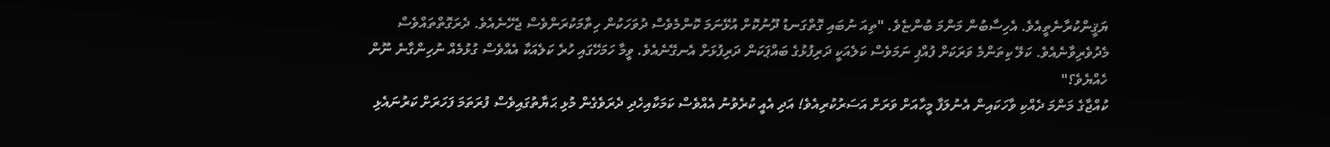ޔަޤީންކުރާނެތީއެވެ. އެހިސާބުން މަންމަ ބުންޏެވެ. "ތިއަ ނުބައި ގޮތްގަނޑު ދޫނުކޮށް އުޅޭނަމަ ކޮންމެވެސް ދުވަހަކުން ހިތާމަކުރަންވެސް ޖެހޭނެއެވެ. ދެރަގޮތްތައްވެސް މެދުވެރިވާނެއެވެ. ކަލޭ ކިތަންމެ ވަރަކަށް ފުއްޕި ނަމަވެސް ކަލެއަކީ ދަރިފުޅުގެ ބައްޕަކަން ދަރިފުޅަށް އެނގޭނެއެވެ. ވީމާ ހަމަހޭގައި ހުރެ ކަލެއަކާ އެއްވެސް ގުޅުމެއް ނުހިންގާނެ ނޫން ހެއްޔެވެ؟"
ކުއްޖާގެ މަންމަ ދެއްކި ވާހަކައިން އެނުލަފާ މީހާއަށް ވަރަށް އަސަރުކުރިއެވެ! އަދި އެއީ ކުރެވުނު އެއްވެސް ކަމަކާއިހެދި ދެރަވެގެން މުޅި ޙަޔާތުގައިވެސް ފުރަތަމަ ފަހަރަށް ކަރުނައެޅި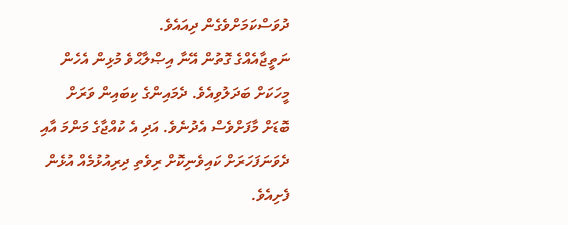ދުވަސްކަމަށްވެގެން ދިއައެވެ.
ނަތީޖާއެއްގެ ގޮތުން އޭނާ އިޞްލާޙްވެ މުޅިން އެހެން މީހަކަށް ބަދަލުވިއެވެ. ދެމައިންގެ ކިބައިން ވަރަށް ބޮޑަށް މާފަށްވެސް އެދުނެވެ. އަދި އެ ކުއްޖާގެ މަންމަ އާއި ދެވަނަފަހަރަށް ކައިވެނިކޮށް ރިވެތި ދިރިއުޅުމެއް އުޅެން ފެށިއެވެ.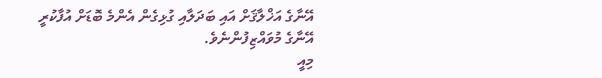އޭނާގެ އަޚްލާޤަށް އައި ބަދަލާއި ގުޅިގެން އެންމެ ބޮޑަށް އުފާކުރީ އޭނާގެ މުވައްޒިފުންނެވެ.
މިއީ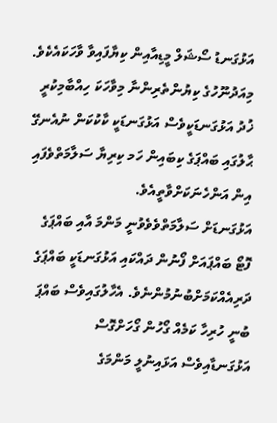އަޅުގަނޑު ސޯޝަލް މީޑިއާއިން ކިޔާފައިވާ ވާހަކައެކެވެ. މިއަދުނޫހުގެ ކިޔުންތެރިންނާ މިވާހަކަ ހިއްބާމިކުރީ ޚުދު އަޅުގަނޑަކީވެސް އަޅުގަނޑަކީ ކާކުކަން ނުއެނގޭ ޙާލުގައި ބައްޕަގެ ކިބައިން ހަމ ކިރިޔާ ސަލާމަތްވެފައި އިން އަންހެނަކަށްވާތީއެވެ.
އަޅުގަނޑަށް ސަލާމަތްވެވެވުނީ މަންމަ އާއި ބައްޕަގެ ފޮޓޯ ބައްޕައަށް ފޯނުން ދައްކައި އަޅުގަނޑަކީ ބައްޕަގެ ދަރިއެއްކަމަށްބުނުމުންނެވެ. އެހާލުގައިވެސް ބައްޕަ ބުނީ ހުރިހާ ކަމެއް ގޯހުން ގޯހަށްގޮސް އަޅުގަނޑާއިވެސް އަޅައިނުލީ މަންމަގެ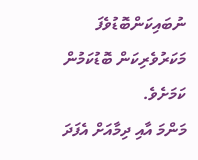ނުބައިކަންބޮޑުވެފަ މަކަރުވެރިކަން ބޮޑުކަމުން ކަމަށެވެ.
މަންމަ އާއި ދިމާއަށް އެފަދަ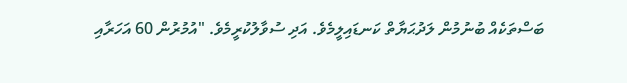ބަސްތަކެއް ބުނުމުން ލަދުޙަޔާތް ކަނޑައިލީމެވެ. އަދި ސުވާލުކުރީމެވެ. "އުމުރުން 60 އަހަރާއި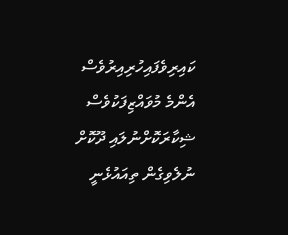ކައިރިވެފައިހުރިއިރުވެސް އެންމެ މުވައްޒިފަކުވެސް ޝިކާރަކޮށްނުލައި ދޫކޮށް ނުލެވިގެން ތިއައުޅެނީ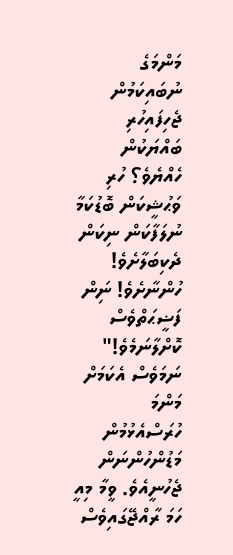މަންމަގެ ނުބައިކަމުން ޖެހިފައިހުރި ބައްޔަކުން ހެއްޔެވެ؟ ހުރި ވަޙުޝީކަން ބޮޑުކަމާ ނުލަފާކަން ނިކަން ދެކިބަލާށެވެ! ހުންނާށެވެ! ނިަން ފަޟީޙަތްވެސް ކޮށްލާނަމެވެ!"
ނަމަވެސް އެކަމަށް މަންމަ ހުރަސްއެޅުމުން މަޑުންހުންނަން ޖެހުނީއެވެ. ވީމާ މިއީ ހަމަ ރާއްޖޭގައިވެސް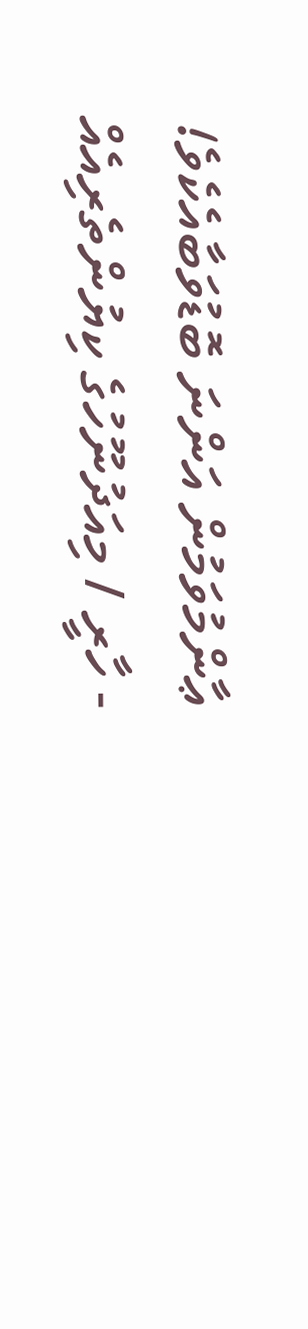ޢާންމުވަމުން އަންނަ ބޮޑުވަބާއެކެވެ!
- ހާރީ / މިއަދުނޫހުގެ ކިޔުންތެރިއެއް